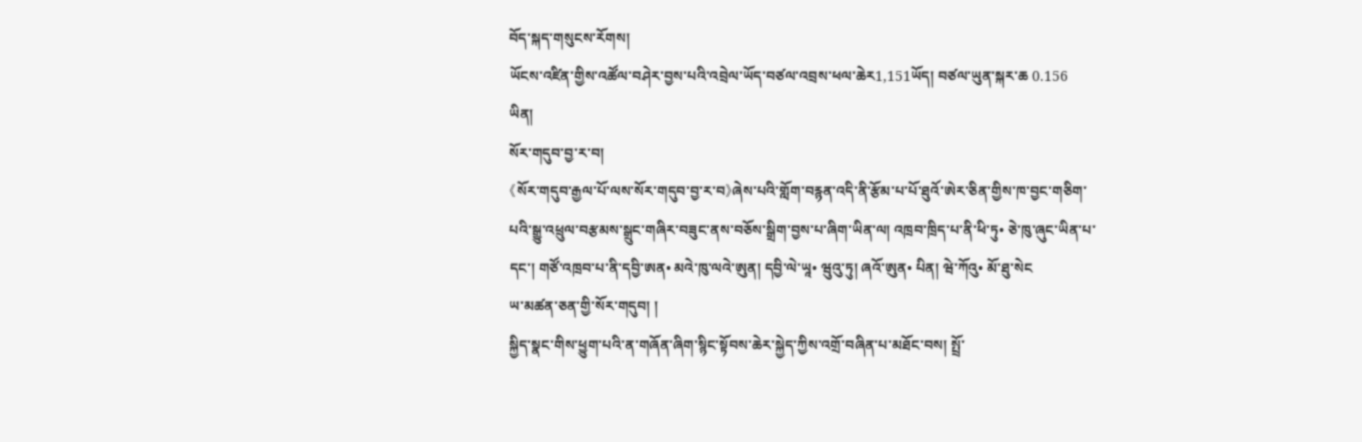བོད་སྐད་གསུངས་རོགས།
ཡོངས་འཛིན་གྱིས་འཚོལ་བཤེར་བྱས་པའི་འབྲེལ་ཡོད་བཙལ་འབྲས་ཕལ་ཆེར1,151ཡོད། བཙལ་ཡུན་སྐར་ཆ 0.156
ཡིན།
སོར་གདུབ་བྱ་ར་བ།
《སོར་གདུབ་རྒྱལ་པོ་ལས་སོར་གདུབ་བྱ་ར་བ》ཞེས་པའི་གློག་བརྙན་འདི་ནི་རྩོམ་པ་པོ་ཐུའོ་ཨེར་ཅིན་གྱིས་ཁ་བྱང་གཅིག་པའི་སྒྱུ་འཕྲུལ་བརྩམས་སྒྲུང་གཞིར་བཟུང་ནས་བཅོས་སྒྲིག་བྱས་པ་ཞིག་ཡིན་ལ། འཁྲབ་ཁྲིད་པ་ནི་ཕི་ཏུ• ཅེ་ཁུ་ཞུང་ཡིན་པ་དང་། གཙོ་འཁྲབ་པ་ནི་དབྱི་ཨན• མའེ་ཁུ་ལའེ་ཨུན། དབྱི་ལེ་ཡཱ• ཝུའུ་ཏུ། ཞའོ་ཨུན• པིན། ཝེ་ཀོའུ• མོ་ཐུ་སེང
ཡ་མཚན་ཅན་གྱི་སོར་གདུབ། །
སྐྱིད་སྣང་གིས་ཕྱུག་པའི་ན་གཞོན་ཞིག་སྙིང་སྟོབས་ཆེར་སྐྱེད་ཀྱིས་འགྲོ་བཞིན་པ་མཐོང་བས། སྤྲོ་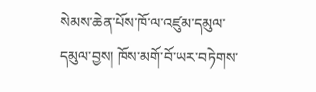སེམས་ཆེན་པོས་ཁོ་ལ་འཛུམ་དམུལ་དམུལ་བྱས། ཁོས་མགོ་བོ་ཡར་བཏེགས་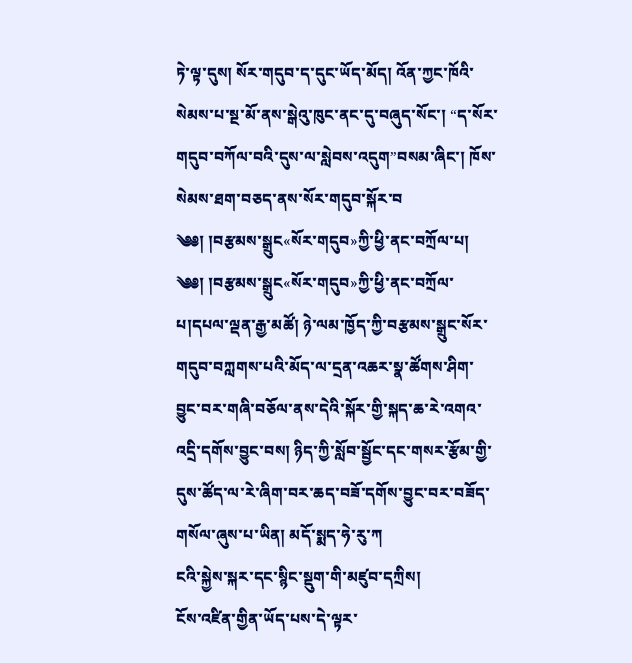ཏེ་ལྟ་དུས། སོར་གདུབ་ད་དུང་ཡོད་མོད། འོན་ཀྱང་ཁོའི་སེམས་པ་སྔ་མོ་ནས་སྒེའུ་ཁུང་ནང་དུ་བཞུད་སོང་། “ད་སོར་གདུབ་བཀོལ་བའི་དུས་ལ་སླེབས་འདུག”བསམ་ཞིང་། ཁོས་སེམས་ཐག་བཅད་ནས་སོར་གདུབ་སྐོར་བ
༄༅། །བརྩམས་སྒྲུང«སོར་གདུབ»ཀྱི་ཕྱི་ནང་བཀྲོལ་པ།
༄༅། །བརྩམས་སྒྲུང«སོར་གདུབ»ཀྱི་ཕྱི་ནང་བཀྲོལ་པ།དཔལ་ལྡན་རྒྱ་མཚོ། ཉེ་ལམ་ཁྱོད་ཀྱི་བརྩམས་སྒྲུང་སོར་གདུབ་བཀླགས་པའི་མོད་ལ་དྲན་འཆར་སྣ་ཚོགས་ཤིག་བྱུང་བར་གཞི་བཅོལ་ནས་དེའི་སྐོར་གྱི་སྐད་ཆ་རེ་འགའ་འདྲི་དགོས་བྱུང་བས། ཉིད་ཀྱི་སློབ་སྦྱོང་དང་གསར་རྩོམ་གྱི་དུས་ཚོད་ལ་རེ་ཞིག་བར་ཆད་བཟོ་དགོས་བྱུང་བར་བཟོད་གསོལ་ཞུས་པ་ཡིན། མདོ་སྨད་ཧེ་རུ་ཀ
ངའི་སྐྱེས་སྐར་དང་སྙིང་སྡུག་གི་མཛུབ་དཀྲིས།
ངོས་འཛིན་གྱིན་ཡོད་པས་དེ་ལྟར་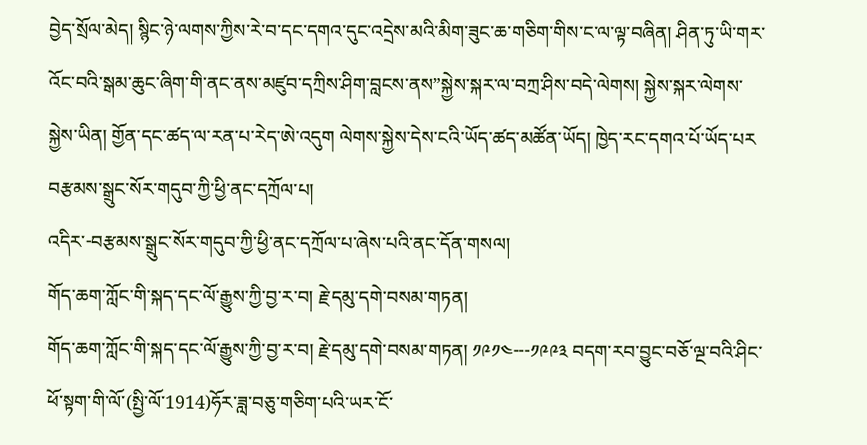བྱེད་སྲོལ་མེད། སྙིང་ཉེ་ལགས་ཀྱིས་རེ་བ་དང་དགའ་དུང་འདྲེས་མའི་མིག་ཟུང་ཆ་གཅིག་གིས་ང་ལ་ལྟ་བཞིན། ཤིན་ཏུ་ཡི་གར་འོང་བའི་སྒམ་ཆུང་ཞིག་གི་ནང་ནས་མཛུབ་དཀྲིས་ཤིག་བླངས་ནས”སྐྱེས་སྐར་ལ་བཀྲ་ཤིས་བདེ་ལེགས། སྐྱེས་སྐར་ལེགས་སྐྱེས་ཡིན། གྱོན་དང་ཚད་ལ་རན་པ་རེད་ཨེ་འདུག ལེགས་སྐྱེས་དེས་ངའི་ཡོད་ཚད་མཚོན་ཡོད། ཁྱེད་རང་དགའ་པོ་ཡོད་པར
བརྩམས་སྒྲུང་སོར་གདུབ་ཀྱི་ཕྱི་ནང་དཀྲོལ་པ།
འདིར་-བརྩམས་སྒྲུང་སོར་གདུབ་ཀྱི་ཕྱི་ནང་དཀྲོལ་པ་ཞེས་པའི་ནང་དོན་གསལ།
གོད་ཆག་ཀློང་གི་སྐད་དང་ལོ་རྒྱུས་ཀྱི་བྱ་ར་བ། རྗེ་དམུ་དགེ་བསམ་གཏན།
གོད་ཆག་ཀློང་གི་སྐད་དང་ལོ་རྒྱུས་ཀྱི་བྱ་ར་བ། རྗེ་དམུ་དགེ་བསམ་གཏན། ༡༩༡༤---༡༩༩༣ བདག་རབ་བྱུང་བཅོ་ལྔ་བའི་ཤིང་ཕོ་སྟག་གི་ལོ་(སྤྱི་ལོ་1914)ཧོར་ཟླ་བཅུ་གཅིག་པའི་ཡར་ངོ་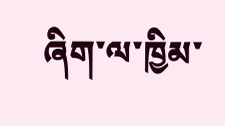ཞིག་ལ་ཁྱིམ་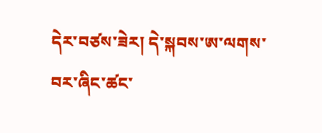དེར་བཙས་ཟེར། དེ་སྐབས་ཨ་ལགས་བར་ཞིང་ཚང་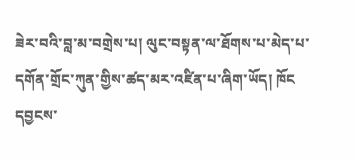ཟེར་བའི་བླ་མ་བགྲེས་པ། ལུང་བསྟན་ལ་ཐོགས་པ་མེད་པ་དགོན་གྲོང་ཀུན་གྱིས་ཚད་མར་འཛིན་པ་ཞིག་ཡོད། ཁོང
དབྱངས་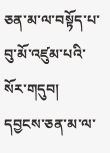ཅན་མ་ལ་བསྟོད་པ་བུ་མོ་འཛུམ་པའི་སོར་གདུབ།
དབྱངས་ཅན་མ་ལ་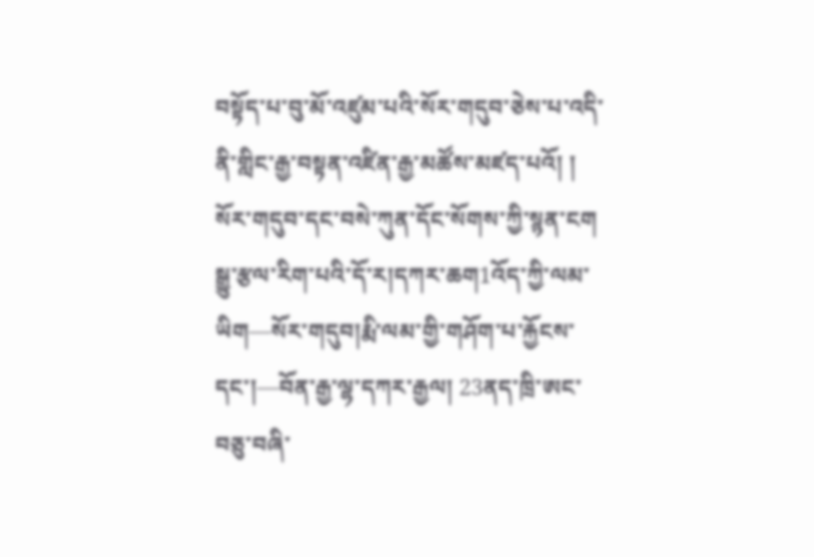བསྟོད་པ་བུ་མོ་འཛུམ་པའི་སོར་གདུབ་ཅེས་པ་འདི་ནི་གླིང་རྒྱ་བསྟན་འཛིན་རྒྱ་མཚོས་མཛད་པའོ། །
སོར་གདུབ་དང་བསེ་ཀུན་དོང་སོགས་ཀྱི་སྙན་ངག
སྒྱུ་རྩལ་རིག་པའི་དོ་ར།དཀར་ཆག1འོད་ཀྱི་ལམ་ཡིག—སོར་གདུབ།རྨི་ལམ་གྱི་གཤོག་པ་རྐྱོངས་དང་།—བོན་རྒྱ་ལྷ་དཀར་རྒྱལ། 23ནད་ཁྲི་ཨང་བཅུ་བཞི་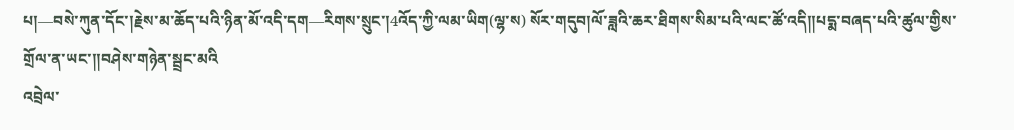པ།—བསེ་ཀུན་དོང་།རྗེས་མ་ཆོད་པའི་ཉིན་མོ་འདི་དག—རིགས་སྲུང་།4འོད་ཀྱི་ལམ་ཡིག(ལྷ་ས) སོར་གདུབ།ལོ་ཟླའི་ཆར་ཐིགས་སིམ་པའི་ལང་ཚོ་འདི།།པདྨ་བཞད་པའི་ཚུལ་གྱིས་གྲོལ་ན་ཡང་།།བཤེས་གཉེན་སྦྲང་མའི
འབྲེལ་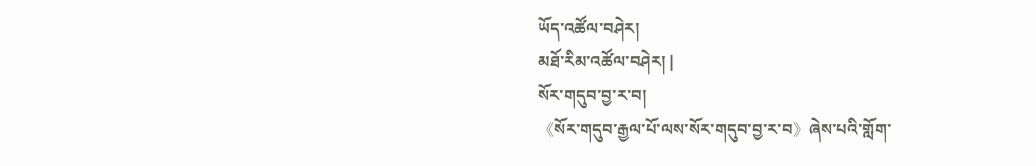ཡོད་འཚོལ་བཤེར།
མཐོ་རིམ་འཚོལ་བཤེར། |
སོར་གདུབ་བྱ་ར་བ།
《སོར་གདུབ་རྒྱལ་པོ་ལས་སོར་གདུབ་བྱ་ར་བ》ཞེས་པའི་གློག་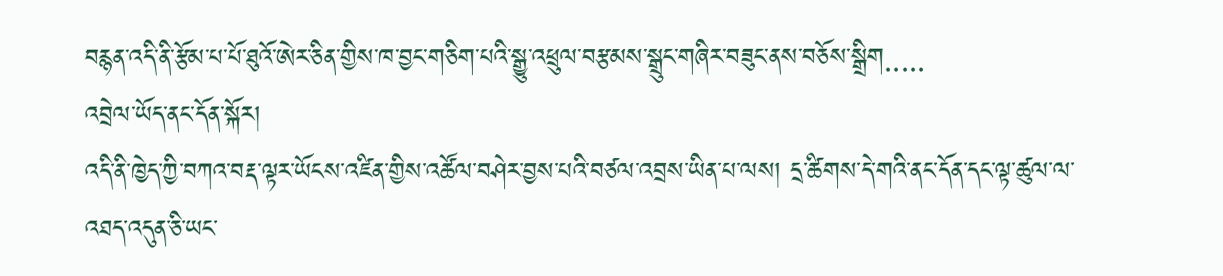བརྙན་འདི་ནི་རྩོམ་པ་པོ་ཐུའོ་ཨེར་ཅིན་གྱིས་ཁ་བྱང་གཅིག་པའི་སྒྱུ་འཕྲུལ་བརྩམས་སྒྲུང་གཞིར་བཟུང་ནས་བཅོས་སྒྲིག.....
འབྲེལ་ཡོད་ནང་དོན་སྐོར།
འདི་ནི་ཁྱེད་ཀྱི་བཀའ་བརྡ་ལྟར་ཡོངས་འཛིན་གྱིས་འཚོལ་བཤེར་བྱས་པའི་བཙལ་འབྲས་ཡིན་པ་ལས། དྲ་ཚིགས་དེ་གའི་ནང་དོན་དང་ལྟ་ཚུལ་ལ་འཐད་འདུན་ཅི་ཡང་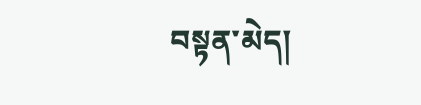བསྟན་མེད།